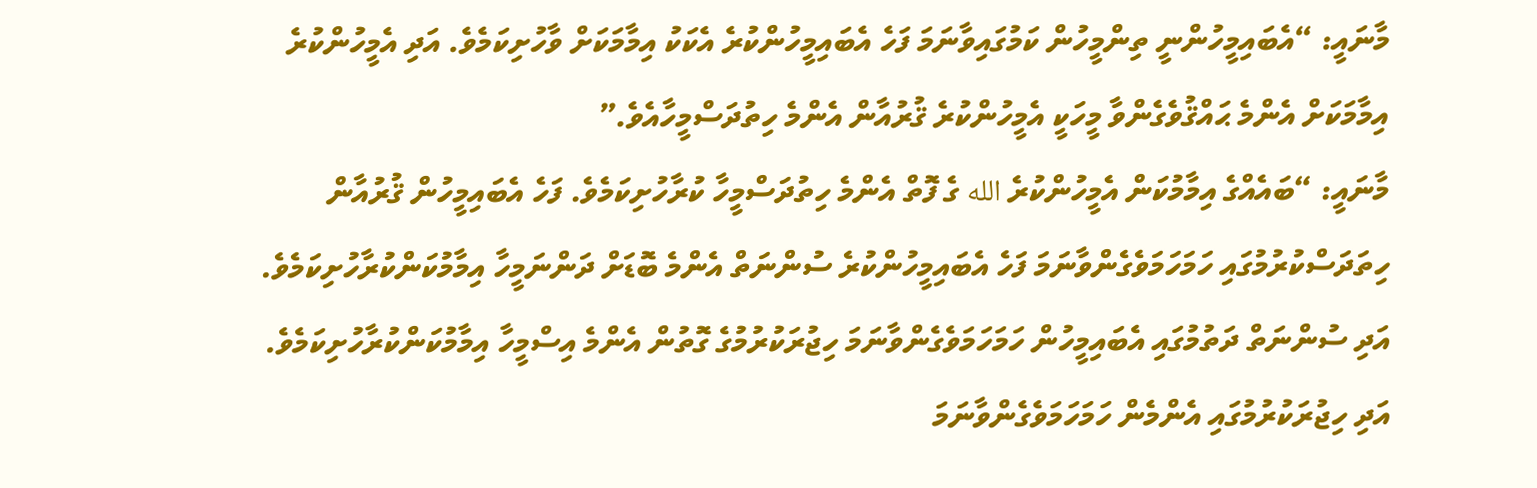މާނައީ: “އެބައިމީހުންނީ ތިންމީހުން ކަމުގައިވާނަމަ ފަހެ އެބައިމީހުންކުރެ އެކަކު އިމާމަކަށް ވާހުށިކަމެވެ. އަދި އެމީހުންކުރެ އިމާމަކަށް އެންމެ ޙައްޤުވެގެންވާ މީހަކީ އެމީހުންކުރެ ޤުރުއާން އެންމެ ހިތުދަސްމީހާއެވެ.”
މާނައީ: “ބައެއްގެ އިމާމުކަން އެމީހުންކުރެ الله ގެ ފޮތް އެންމެ ހިތުދަސްމީހާ ކުރާހުށިކަމެވެ. ފަހެ އެބައިމީހުން ޤުރުއާން ހިތަދަސްކުރުމުގައި ހަމަހަމަވެގެންވާނަމަ ފަހެ އެބައިމީހުންކުރެ ސުންނަތް އެންމެ ބޮޑަށް ދަންނަމީހާ އިމާމުކަންކުރާހުށިކަމެވެ. އަދި ސުންނަތް ދަތުމުގައި އެބައިމީހުން ހަމަހަމަވެގެންވާނަމަ ހިޖުރަކުރުމުގެ ގޮތުން އެންމެ އިސްމީހާ އިމާމުކަންކުރާހުށިކަމެވެ. އަދި ހިޖުރަކުރުމުގައި އެންމެން ހަމަހަމަވެގެންވާނަމަ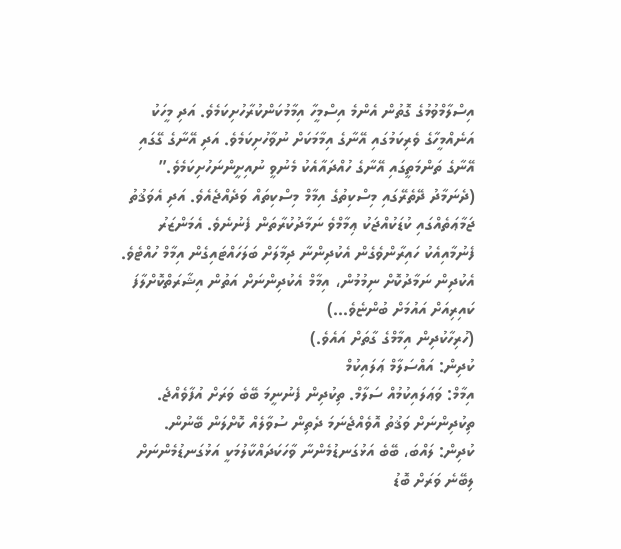އިސްލާމްވުމުގެ ގޮތުން އެންމެ އިސްމީހާ އިމާމުކަންކުރާހުށިކަމެވެ. އަދި މީހަކު އަނެއްމީހާގެ ވެރިކަމުގައި އޭނާގެ އިމާމަކަށް ނުވާހުށިކަމެވެ. އަދި އޭނާގެ ގޭގައި އޭނާގެ ތަންމަތީގައި އޭނާގެ ހުއްދައާއެކު މެނުވީ ނުއިށީންނަހުށިކަމެވެ.”
(ދެނަމާދު ދޭތެރޭގައި މިސްކިތުގެ އިމާމް މިސްކިތައް ވަދެއްޖެއެވެ. އަދި އެވަޤުތު ޖަމާޢަތެއްގައި ކުޑަކުއްޖަކު ޢިމާމްވެ ނަމާދުކުރާތަން ފެނުނެވެ. އެމަންޒަރު ފެނުމާއިއެކު ހައިރާންވެގެން އެކުދިންނާ ދިމާލަށް ބަލަހައްޓައިގެން އިމާމް ހުއްޓެވެ. އެކުދިން ނަމާދުކޮށް ނިމުމުން، އިމާމް އެކުދިންނަށް އަތުން އިޝާރަތްކޮށްލާފަ ކައިރިއަށް އައުމަށް ބުންޏެވެ…)
(ހުރިހާކުދިން އިމާމްގެ ގާތަށް އައެވެ.)
ކުދިން: އައްސަލާމް ޢަލައިކުމް
އިމާމް: ވަޢަލައިކުމުއް ސަލާމް. ތިކުދިން ފެނުނީމަ ބޭބެ ވަރަށް އުފާވެއްޖެ. ތިކުދިންނަށް ވަޤުތު އޮވެއްޖެނަމަ ދެތިން ސުވާލެއް ކޮށްލަން ބޭނުން.
ކުދިން: ލައްބަ، ބޭބެ އަޅުގަނޑުމެންނާ ވާހަކަދައްކާލުމަކީ އަޅުގަނޑުމެންނަށް ލިބޭނެ ވަރަށް ބޮޑު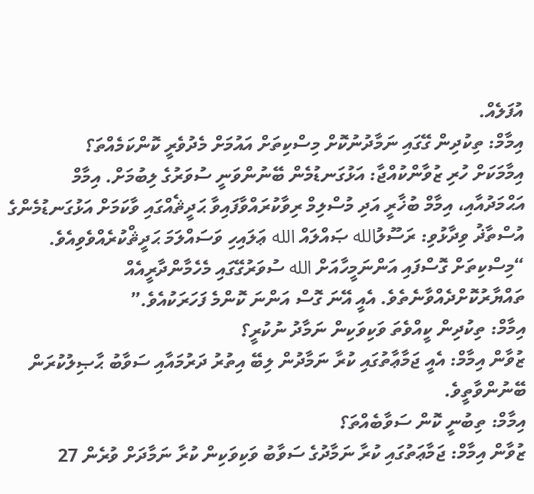އުފަލެއް.
އިމާމް: ތިކުދިން ގޭގައި ނަމާދުނުކޮށް މިސްކިތަށް އައުމަށް މެދުވެރީ ކޮންކަމެއްތަ؟
އިމާމަކަށް ހުރި ޒުވާންކުއްޖާ: އަޅުގަނޑުމެން ބޭނުންވަނީ ސުވަރުގެ ލިބުމަށް. އިމާމް އަޙްމަދުއާއި، އިމާމް ބުޚާރީ އަދި މުސްލިމް ރިވާކުރައްވާފައިވާ ޙަދީޘެއްގައި ވާކަމަށް އަޅުގަނޑުމެންގެ އުސްތާޛު ވިދާޅުވި: ރަސޫލުالله ޞައްލައް الله ޢަލައިހި ވަސައްލަމަ ޙަދީޘްކުރެއްވެވިއެވެ. “މިސްކިތަށް ގޮސްފައި އަންނަމީހާއަށް الله ސުވަރުގޭގައި މެހެމާންދާރީއެއް ތައްޔާރުކޮށްދެއްވާނެތެވެ. އެއީ އޭނަ ގޮސް އަންނަ ކޮންމެ ފަހަރަކުއެވެ.”
އިމާމް: ތިކުދިން ކީއްވެތަ ވަކިވަކިން ނަމާދު ނުކުރީ؟
ޒުވާން އިމާމް: އެއީ ޖަމާޢާތުގައި ކުރާ ނަމާދުން ލިބޭ އިތުރު ދަރުމައާއި ސަވާބު ޙާޞިލުކުރަން ބޭނުންވާތީވެ.
އިމާމް: ތިބުނީ ކޮން ސަވާބެއްތަ؟
ޒުވާން އިމާމް: ޖަމާޢަތުގައި ކުރާ ނަމާދުގެ ސަވާބު ވަކިވަކިން ކުރާ ނަމާދަށް ވުރެން 27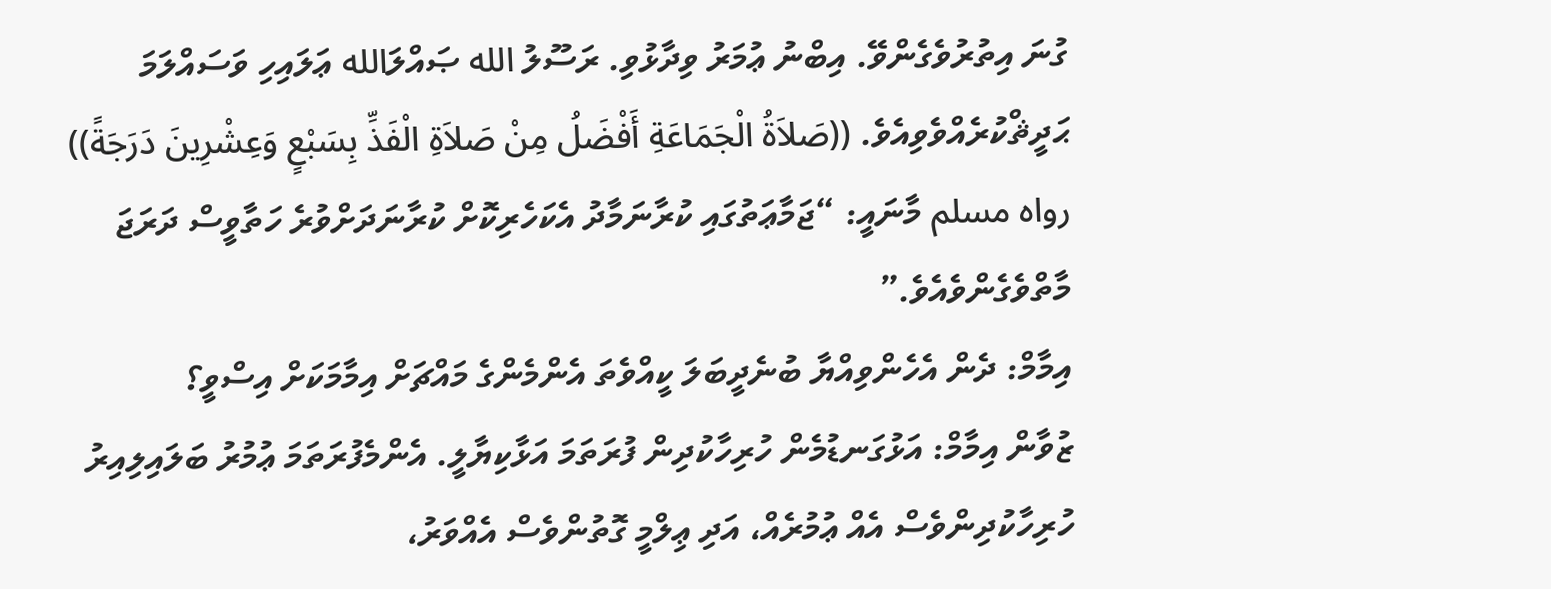ގުނަ އިތުރުވެގެންވޭ. އިބްނު ޢުމަރު ވިދާޅުވި. ރަސޫލު الله ޞައްލަالله ޢަލައިހި ވަސައްލަމަ ޙަދީޘްކުރެއްވެވިއެވެ. ((صَلاَةُ الْجَمَاعَةِ أَفْضَلُ مِنْ صَلاَةِ الْفَذِّ بِسَبْعٍ وَعِشْرِينَ دَرَجَةً)) رواه مسلم މާނައީ: “ޖަމާޢަތުގައި ކުރާނަމާދު އެކަހެރިކޮށް ކުރާނަދަށްވުރެ ހަތާވީސް ދަރަޖަ މާތްވެގެންވެއެވެ.”
އިމާމް: ދެން އެހެންވިއްޔާ ބުނެދީބަލަ ކީއްވެތަ އެންމެންގެ މައްޗަށް އިމާމަކަށް އިސްވީ؟
ޒުވާން އިމާމް: އަޅުގަނޑުމެން ހުރިހާކުދިން ފުރަތަމަ އަޅާކިޔާލީ. އެންމެފުރަތަމަ ޢުމުރު ބަލައިލިއިރު ހުރިހާކުދިންވެސް އެއް ޢުމުރެއް، އަދި ޢިލްމީ ގޮތުންވެސް އެއްވަރު،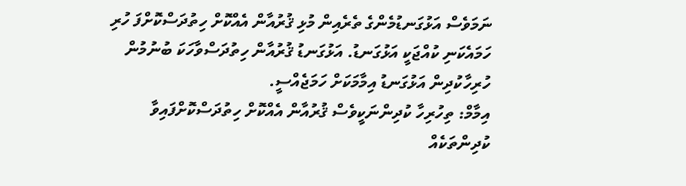ނަމަވެސް އަޅުގަނޑުމެންގެ ތެރެއިން މުޅި ޤުރުއާން އެއްކޮށް ހިތުދަސްކޮށްފަ ހުރި ހަމައެކަނި ކުއްޖަކީ އަޅުގަނޑު. އަޅުގަނޑު ޤުރުއާން ހިތުދަސްވާހަކަ ބުނުމުން ހުރިހާކުދިން އަޅުގަނޑު އިމާމަކަށް ހަމަޖެއްސީ.
އިމާމް: ތިހުރިހާ ކުދިންނަކީވެސް ޤުރުއާން އެއްކޮށް ހިތުދަސްކޮށްފައިވާ ކުދިންތަކެއް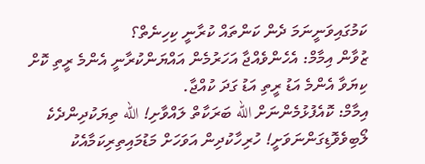ކަމުގައިވަނީނަމަ ދެން ކަންތައް ކުރާނީ ކިހިނެތް؟
ޒުވާން އިމާމް: އެހެންވެއްޖާ އަހަރުމެން އައްޔަންކުރާނީ އެންމެ ރީތި ކޮށް ކިޔަވާ އެންމެ އަޑު ރީތި އަޑު ގަދަ ކުއްޖާ.
އިމާމް: ކޮއެފުޅުމެންނަށް الله ބަރަކާތް ލައްވާށި! الله ތިޔަކުދިންދެކެ ލޯބިވެވޮޑިގަންނަވަށީ! ހުރިހާކުދިން އަވަހަށް މަޑުމައިތިރިކަމާއެކު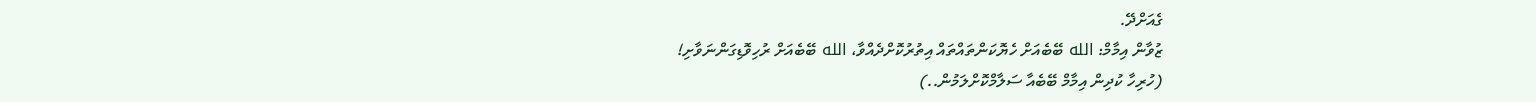ގެއަށްދޭ.
ޒުވާން އިމާމް: الله ބޭބެއަށް ހެޔޮކަންތައްތައް އިތުރުކޮށްދެއްވާ، الله ބޭބެއަށް ރުހިވޮޑިގަންނަވާށި!
(ހުރިހާ ކުދިން އިމާމް ބޭބެއާ ސަލާމްކޮށްލަމުން..)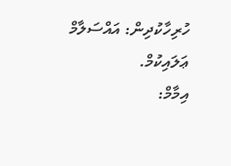ހުރިހާކުދިން: އައްސަލާމް ޢަލައިކުމް.
އިމާމް: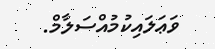ވަޢަލައިކުމުއްސަލާމް.